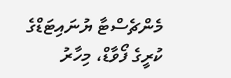މެންޗެސްޓާ ޔުނައިޓަޑްގެ ކުރީގެ ފޯވާޑް، މިހާރު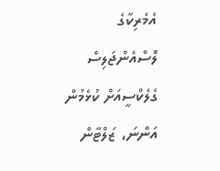އެމެރިކާގެ ލޮސްއެންޖަލިސް ގެލެކްސީއަށް ކުޅެމުން އަންނަ، ޒަލްޓާން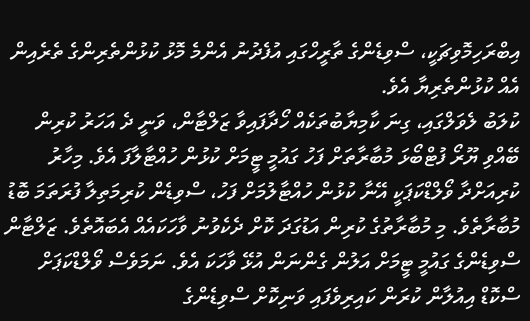އިބްރަހިމޮވިޗަކީ، ސްވިޑެންގެ ތާރީހްގައި އުފެދުނު އެންމެ މޮޅު ކުޅުންތެރިންގެ ތެރެއިން އެއް ކުޅުންތެރިޔާ އެވެ.
ކުލަބު ލެވަލްގައި، ގިނަ ކާމިޔާބުތަކެއް ހޯދާފައިވާ ޒަލްޓާން، ވަނީ ދެ އަހަރު ކުރިން ބޭއްވި ޔޫރޯ ފުޓްބޯޅަ މުބާރާތަށް ފަހު ގައުމީ ޓީމަށް ކުޅުން ހުއްޓާލާފަ އެވެ. މިހާރު ކުރިއަށްދާ ވޯލްޑްކަޕަކީ އޭނާ ކުޅުން ހުއްޓާލުމަށް ފަހު، ސްވިޑެން ކުރިމަތިލާ ފުރަތަމަ ބޮޑު މުބާރާތެވެ. މި މުބާރާތުގެ ކުރިން އަޑުގަދަ ކޮށް ދެކެވުނު ވާހަކައެއް އެބައޮތެވެ. ޒަލްޓާން ސްވިޑެންގެ ގައުމީ ޓީމަށް އަލުން ގެންނަން އުޅޭ ވާހަކަ އެވެ. ނަމަވެސް ވޯލްޑްކަޕަށް ސްކޮޑް އިއުލާން ކުރަން ކައިރިވެފައި ވަނިކޮށް ސްވިޑެންގެ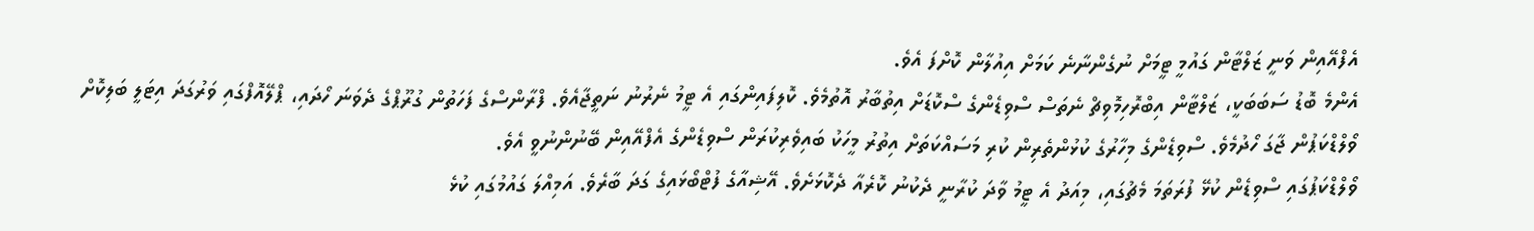އެފްއޭއިން ވަނީ ޒަލްޓާން ގައުމީ ޓީމަށް ނުގެންނާނެ ކަމަށް އިއުލާން ކޮށްފަ އެވެ.
އެންމެ ބޮޑު ސަބަބަކީ، ޒަލްޓާން އިބްރޮހިމޮވިޗް ނެތަސް ސްވިޑެންގެ ސްކޮޑަށް އިތުބާރު އޮތުމެވެ. ކޮލިފައިންގައި އެ ޓީމު ނެރުނު ނަތީޖާއެވެ. ފްރާންސްގެ ފަހަތުން ގުރޫޕްގެ ދެވަނަ ހޯދައި، ޕްލޭއޮފްގައި ވަރުގަދަ އިޓަލީ ބަލިކޮށް ވޯލްޑްކަޕުން ޖާގަ ހޯދުމެވެ. ސްވިޑެންގެ މިހާރުގެ ކުޅުންތެރިން ކުރި މަސައްކަތަށް އިތުރު މީހަކު ބައިވެރިކުރަން ސްވިޑެންގެ އެފްއޭއިން ބޭނުންނުވީ އެވެ.
ވޯލްޑްކަޕުގައި ސްވިޑެން ކުޅޭ ފުރަތަމަ މެޗުގައި، މިއަދު އެ ޓީމު ވާދަ ކުރާނީ ދެކުނު ކޮރެއާ ދެކޮޅަށެވެ. އޭޝިއާގެ ފުޓްބޯޅައިގެ ގަދަ ބާރެވެ. އަމިއްލަ ގައުމުގައި ކުޅެ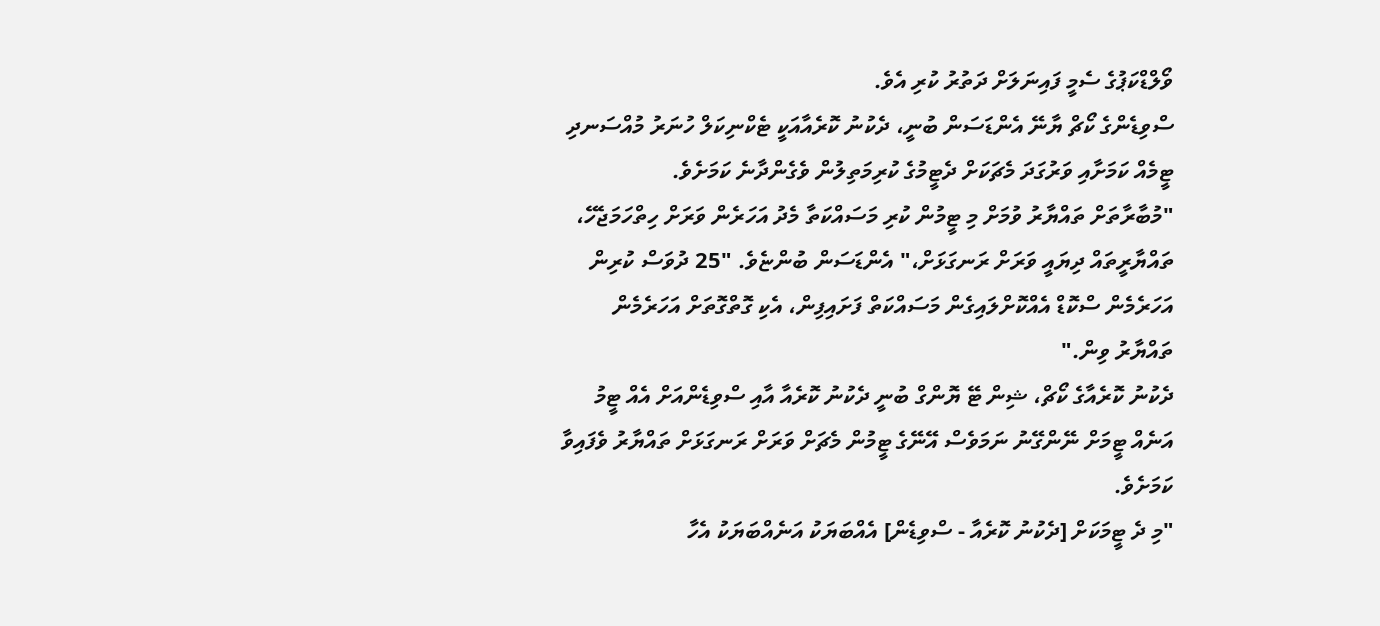ވޯލްޑްކަޕުގެ ސެމީ ފައިނަލަށް ދަތުރު ކުރި އެވެ.
ސްވިޑެންގެ ކޯޗް ޔާނޭ އެންޑަސަން ބުނީ، ދެކުނު ކޮރެއާއަކީ ޓެކްނިކަލް ހުނަރު މުއްސަނދި ޓީމެއް ކަމަށާއި ވަރުގަދަ މެޗަކަށް ދެޓީމުގެ ކުރިމަތިލުން ވެގެންދާނެ ކަމަށެވެ.
"މުބާރާތަށް ތައްޔާރު ވުމަށް މި ޓީމުން ކުރި މަސައްކަތާ މެދު އަހަރެން ވަރަށް ހިތްހަމަޖެހޭ، ތައްޔާރީތައް ދިޔައީ ވަރަށް ރަނގަޅަށް،" އެންޑަސަން ބުންޏެވެ. "25 ދުވަސް ކުރިން އަހަރެމެން ސްކޮޑް އެއްކޮށްލައިގެން މަސައްކަތް ފަށައިފިން، އެކި ގޮތްގޮތަށް އަހަރެމެން ތައްޔާރު ވިން."
ދެކުނު ކޮރެއާގެ ކޯޗް، ޝިން ޓޭ ޔޮންގް ބުނީ ދެކުނު ކޮރެއާ އާއި ސްވިޑެންއަށް އެއް ޓީމު އަނެއް ޓީމަށް ނޭންގޭނު ނަމަވެސް އޭނޭގެ ޓީމުން މެޗަށް ވަރަށް ރަނގަޅަށް ތައްޔާރު ވެފައިވާ ކަމަށެވެ.
"މި ދެ ޓީމަކަށް [ދެކުނު ކޮރެއާ - ސްވިޑެން] އެއްބަޔަކު އަނެއްބަޔަކު އެހާ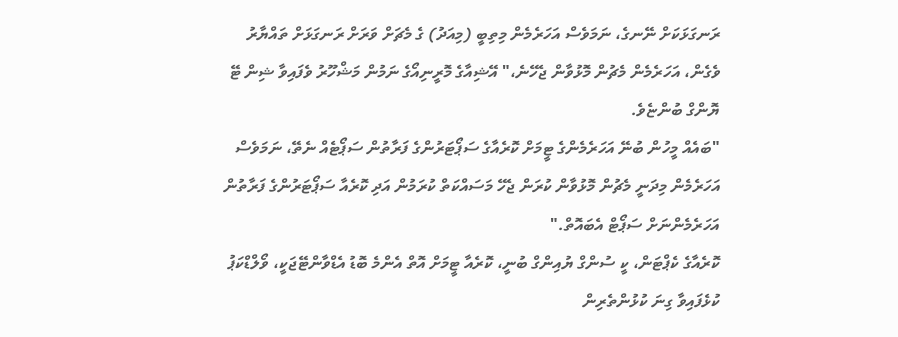ރަނގަޅަކަށް ނޭނގެ، ނަމަވެސް އަހަރެމެން މިތިބީ (މިއަދު) ގެ މެޗަށް ވަރަށް ރަނގަޅަށް ތައްޔާރު ވެގެން، އަހަރެމެން މެޗުން މޮޅުވާން ޖެހޭނެ،" އޭޝިއާގެ މޮރީނިއޯގެ ނަމުން މަޝްހޫރު ވެފައިވާ ޝިން ޓޭ ޔޮންގް ބުންޏެވެ.
"ބައެއް މީހުން ބުނޭ އަހަރެމެންގެ ޓީމަށް ކޮރެއާގެ ސަޕޯޓަރުންގެ ފަރާތުން ސަޕޯޓެއް ނެތޭ، ނަމަވެސް އަހަރެމެން މިދަނީ މެޗުން މޮޅުވާން ކުރަން ޖެހޭ މަސައްކަތް ކުރަމުން އަދި ކޮރެއާ ސަޕޯޓަރުންގެ ފަރާތުން އަހަރެމެންނަށް ސަޕޯޓް އެބައޮތް."
ކޮރެއާގެ ކެޕްޓަން، ކީ ސުންގް ޔުއިންގް ބުނީ، ކޮރެއާ ޓީމަށް އޮތް އެންމެ ބޮޑު އެޑްވާންޓޭޖަކީ، ވޯލްޑްކަޕު ކުޅެފައިވާ ގިނަ ކުޅުންތެރިން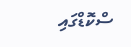ސްކޮޑްގައި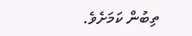ތިބުން ކަމަށެވެ.